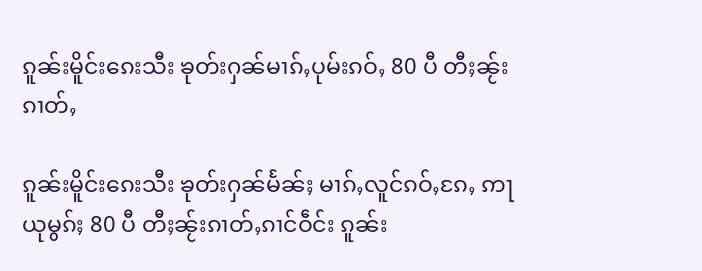ၵူၼ်းမိူင်းၵေးသီး ၶုတ်းႁၼ်မၢၵ်ႇပုမ်းၵဝ်ႇ 80 ပီ တီႈၼႂ်းၵၢတ်ႇ

ၵူၼ်းမိူင်းၵေးသီး ၶုတ်းႁၼ်မႅၼ်ႈ မၢၵ်ႇလူင်ၵဝ်ႇၵႄႇ ဢႃယုမွၵ်ႈ 80 ပီ တီႈၼႂ်းၵၢတ်ႇၵၢင်ဝဵင်း ၵူၼ်း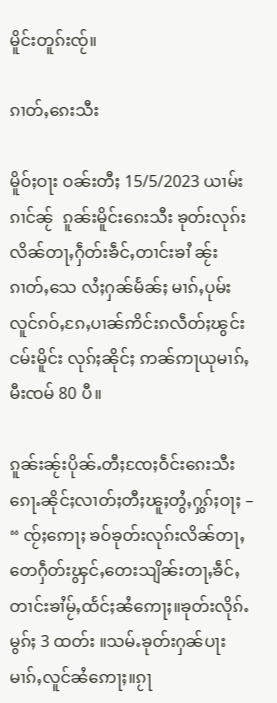မိူင်းတူၵ်းၸႂ်။

ၵၢတ်ႇၵေးသီး

မိူဝ်ႈဝႃး ဝၼ်းတီႈ 15/5/2023 ယၢမ်းၵၢင်ၼႂ်  ၵူၼ်းမိူင်းၵေးသီး ၶုတ်းလုၵ်းလိၼ်တႃႇႁဵတ်းၶဵင်ႇတၢင်းၶၢႆ ၼႂ်းၵၢတ်ႇသေ လႆႈႁၼ်မႅၼ်ႈ မၢၵ်ႇပုမ်းလူင်ၵဝ်ႇၵႄႇပၢၼ်ဢိင်းၵလဵတ်ႈၽွင်းငမ်းမိူင်း လုၵ်ႈၼိုင်ႈ ဢၼ်ဢႃယုမၢၵ်ႇ မီးၸမ် 80 ပီ။

ၵူၼ်းၼႂ်းပိုၼ်ႉတီႈၸႄႈဝဵင်းၵေးသီးၵေႃႉၼိုင်ႈလၢတ်ႈတီႈၽူႈတွႆႇႁွၵ်ႈဝႃႈ – “ ၸႂ်ႈဢေႃႈ ၶဝ်ၶုတ်းလုၵ်းလိၼ်တႃႇ တေႁဵတ်းၾွင်ႇတေးသျိၼ်းတႃႇၶဵင်ႇတၢင်းၶၢႆမႂ်ႇထႅင်ႈၼႆဢေႃႈ။ၶုတ်းလိုၵ်ႉမွၵ်ႈ 3 ထတ်း ။သမ်ႉၶုတ်းႁၼ်ပႃး မၢၵ်ႇလူင်ၼႆဢေႃႈ။ၵႂႃ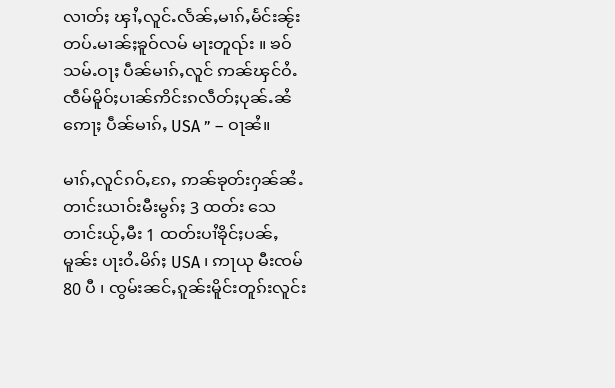လၢတ်ႈ ၾၢႆႇလူင်ႉလႅၼ်ႇမၢၵ်ႇမႅင်းၼႂ်းတပ်ႉမၢၼ်ႈၶူဝ်လမ် မႃးတူၺ်း ။ ၶဝ်သမ်ႉဝႃႈ ပဵၼ်မၢၵ်ႇလူင် ဢၼ်ၾင်ဝႆႉ ၸဵမ်မိူဝ်ႈပၢၼ်ဢိင်းၵလဵတ်ႈပုၼ်ႉၼႆဢေႃႈ ပဵၼ်မၢၵ်ႇ USA ” – ဝႃၼႆ။

မၢၵ်ႇလူင်ၵဝ်ႇၵႄႇ ဢၼ်ၶုတ်းႁၼ်ၼႆႉ တၢင်းယၢဝ်းမီးမွၵ်ႈ 3 ထတ်း သေ တၢင်းယႂ်ႇမီး 1 ထတ်းပၢႆၶိုင်ႈပၼ်ႇမူၼ်း ပႃးဝႆႉမိၵ်ႈ USA ၊ ဢႃယု မီးၸမ် 80 ပီ ၊ ၸွမ်းၼင်ႇၵူၼ်းမိူင်းတူၵ်းလူင်း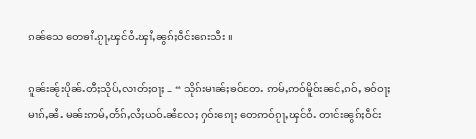ၵၼ်သေ တေၶၢႆႉၵႂႃႇၾင်ဝႆႉၾၢႆႇၼွၵ်ႈဝဵင်းၵေးသီး ။

ၵူၼ်းၼႂ်းပိုၼ်ႉတီႈသိုပ်ႇလၢတ်ႈဝႃႈ – “ သိုၵ်းမၢၼ်ႈၶဝ်တႄႉ ဢမ်ႇဢဝ်မိူဝ်းၼင်ႇၵဝ်ႇ ၶဝ်ဝႃႈ မၢၵ်ႇၼႆႉ မၼ်းဢမ်ႇတႅၵ်ႇလႆႈယဝ်ႉၼႆလႄႈ ႁဝ်းၵေႃႈ တေဢဝ်ၵႂႃႇၾင်ဝႆႉ တၢင်းၼွၵ်ႈဝဵင်း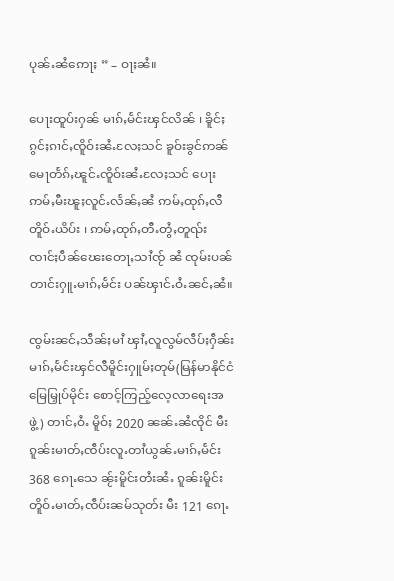ပုၼ်ႉၼႆဢေႃႈ ” – ဝႃႈၼႆ။

ပေႃးထူပ်းႁၼ် မၢၵ်ႇမႅင်းၾင်လိၼ် ၊ ၶိူင်ႈၵွင်ႈၵၢင်ႇၸိူဝ်းၼႆႉလႄႈသင် ၶူဝ်းၶွင်ဢၼ်မေႃတႅၵ်ႇၽူင်ႉၸိူဝ်းၼႆႉလႄႈသင် ပေႃးဢမ်ႇမီးၽူႈလူင်ႉလႅၼ်ႇၼႆ ဢမ်ႇထုၵ်ႇလီ တိူဝ်ႉယိပ်း ၊ ဢမ်ႇထုၵ်ႇတီႉတွႆႇတူၺ်း ၸၢင်ႈပဵၼ်ၽေးတေႃႇသၢႆၸႂ် ၼႆ ၸုမ်းပၼ်တၢင်းႁူႉမၢၵ်ႇမႅင်း ပၼ်ၾၢင်ႉဝႆႉၼင်ႇၼႆ။

ၸွမ်းၼင်ႇသဵၼ်ႈမၢႆ ၾၢႆႇလူလွမ်လဵပ်ႈႁဵၼ်းမၢၵ်ႇမႅင်းၾင်လီမိူင်းႁူမ်ႈတုမ်(မြန်မာနိုင်ငံ မြေမြှုပ်မိုင်း စောင့်ကြည့်လေ့လာရေးအဖွဲ့) တၢင်ႇဝႆႉ မိူဝ်ႈ 2020 ၼၼ်ႉၼႆၸိုင် မီးၵူၼ်းမၢတ်ႇၸဵပ်းလူႉတၢႆယွၼ်ႉမၢၵ်ႇမႅင်း 368 ၵေႃႉသေ ၼႂ်းမိူင်းတႆးၼႆႉ ၵူၼ်းမိူင်းတိူဝ်ႉမၢတ်ႇၸဵပ်းၼမ်သုတ်း မီး 121 ၵေႃႉ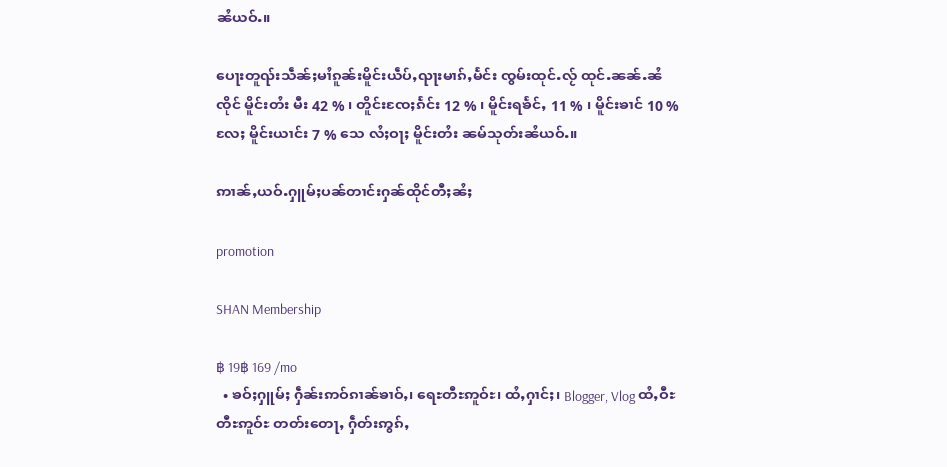ၼႆယဝ်ႉ။

ပေႃးတူၺ်းသဵၼ်ႈမၢႆၵူၼ်းမိူင်းယဵပ်ႇၺႃးမၢၵ်ႇမႅင်း ၸွမ်းထုင်ႉလႂ် ထုင်ႉၼၼ်ႉၼႆၸိုင် မိူင်းတႆး မီး 42 % ၊ တိူင်းၸႄႈၵႅင်း 12 % ၊ မိူင်းရၶႅင်ႇ 11 % ၊ မိူင်းၶၢင် 10 % လႄႈ မိူင်းယၢင်း 7 % သေ လႆႈဝႃႈ မိူင်းတႆး ၼမ်သုတ်းၼႆယဝ်ႉ။

ဢၢၼ်ႇယဝ်ႉႁူမ်ႈပၼ်တၢင်းႁၼ်ထိုင်တီႈၼႆႈ

promotion

SHAN Membership

฿ 19฿ 169 /mo
  • ၶဝ်ႈႁူမ်ႈ ႁဵၼ်းဢဝ်ၵၢၼ်ၶၢဝ်ႇ၊ ရေႊတီႊဢူဝ်ႊ၊ ထႆႇႁၢင်ႈ၊ Blogger, Vlog ထႆႇဝီႊတီႊဢူဝ်ႊ တတ်းတေႃႇ ႁဵတ်းဢွၵ်ႇ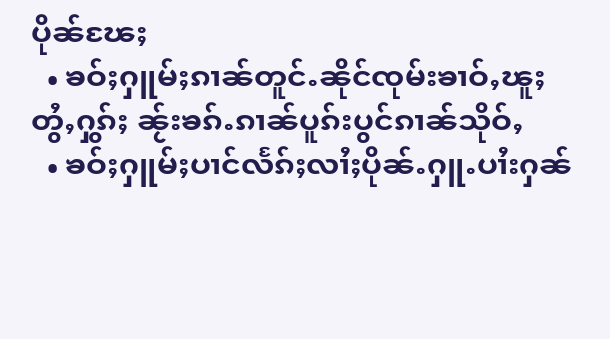ပိုၼ်ၽႄႈ
  • ၶဝ်ႈႁူမ်ႈၵၢၼ်တူင်ႉၼိုင်ၸုမ်းၶၢဝ်ႇၽူႈတွႆႇႁွၵ်ႈ ၼႂ်းၶၵ်ႉၵၢၼ်ပူၵ်းပွင်ၵၢၼ်သိုဝ်ႇ
  • ၶဝ်ႈႁူမ်ႈပၢင်လႅၵ်ႈလၢႆႈပိုၼ်ႉႁူႉပၢႆးႁၼ်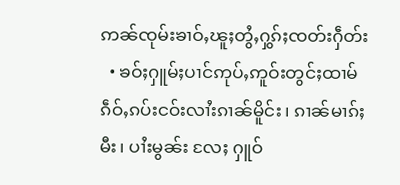ဢၼ်ၸုမ်းၶၢဝ်ႇၽူႈတွႆႇႁွၵ်ႈၸတ်းႁဵတ်း
  • ၶဝ်ႈႁူမ်ႈပၢင်ဢုပ်ႇဢူဝ်းတွင်ႈထၢမ် ၵဵဝ်ႇၵပ်းငဝ်းလၢႆးၵၢၼ်မိူင်း၊ ၵၢၼ်မၢၵ်ႈမီး၊ ပၢႆးမွၼ်း လႄႈ ႁူဝ်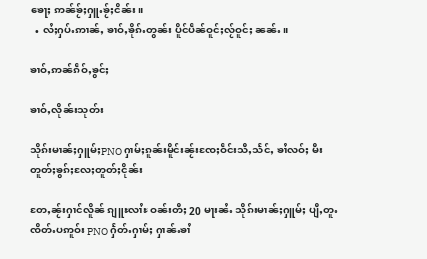ၶေႃႈ ဢၼ်ၶႂ်ႈႁူႉၶႂ်ႈငိၼ်း။
  • လႆႈႁပ်ႉဢၢၼ်ႇ ၶၢဝ်ႇၶိုၵ်ႉတွၼ်း ပိူင်ပဵၼ်ဝူင်ႈလႂ်ဝူင်ႈ ၼၼ်ႉ။

ၶၢဝ်ႇဢၼ်ၵဵဝ်ႇၶွင်ႈ

ၶၢဝ်ႇလိုၼ်းသုတ်း

သိုၵ်းမၢၼ်ႈႁူမ်ႈPNO ႁၢမ်ႈၵူၼ်းမိူင်းၼႂ်းၸႄႈဝဵင်းသီႇသႅင်ႇ ၶၢႆလဝ်ႈ မီးတူတ်ႈၶွၵ်ႈလႄႈတူတ်ႈငိုၼ်း

တႄႇၼႂ်းႁၢင်လိူၼ် ၵျူႊလၢႆႊ ဝၼ်းတီႈ 20 မႃးၼႆႉ သိုၵ်းမၢၼ်ႈႁူမ်ႈ ပျီႇတူႉၸိတ်ႉပဢူဝ်း PNO ႁႅတ်ႉႁၢမ်ႈ ႁၢၼ်ႉၶၢႆ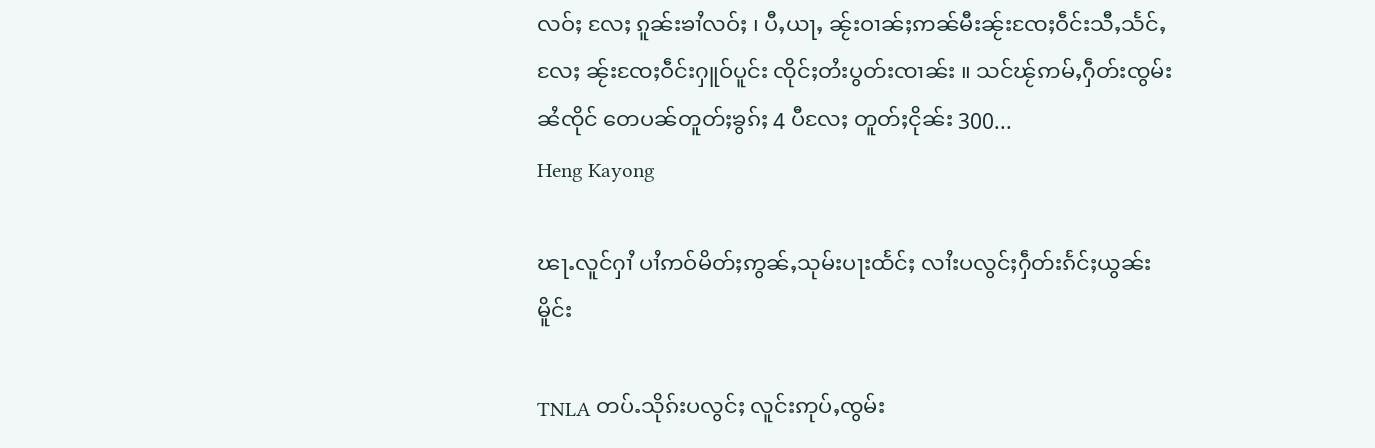လဝ်ႈ လႄႈ ၵူၼ်းၶၢႆလဝ်ႈ ၊ ပီႇယႃႇ ၼႂ်းဝၢၼ်ႈဢၼ်မီးၼႂ်းၸႄႈဝဵင်းသီႇသႅင်ႇ  လႄႈ ၼႂ်းၸႄႈဝဵင်းႁူဝ်ပူင်း ၸိုင်ႈတႆးပွတ်းၸၢၼ်း ။ သင်ၽႂ်ဢမ်ႇႁဵတ်းၸွမ်းၼႆၸိုင် တေပၼ်တူတ်ႈၶွၵ်ႈ 4 ပီလႄႈ တူတ်ႈငိုၼ်း 300...
Heng Kayong

ၽႃႉလူင်ႁၢႆ ပၢႆဢဝ်မိတ်ႈဢွၼ်ႇသုမ်းပႃးထႅင်ႈ လၢႆးပလွင်ႈႁဵတ်းၵႅင်ႈယွၼ်းမိူင်း

TNLA တပ်ႉသိုၵ်းပလွင်ႈ လူင်းဢုပ်ႇၸွမ်း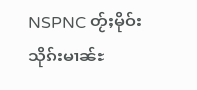NSPNC တႂ်ႈမိုဝ်းသိုၵ်းမၢၼ်ႊ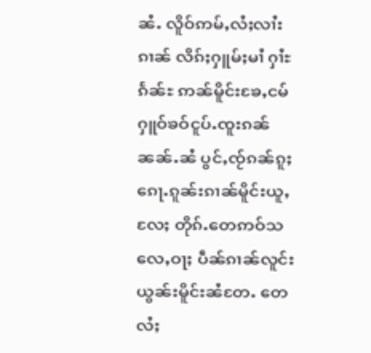ၼႆႉ လိူဝ်ဢမ်ႇလႆႈလၢႆးၵၢၼ် လိၵ်ႈႁူမ်ႈမၢႆ ႁၢႆႊၵႅၼ်ႊ ဢၼ်မိူင်းၶႄႇငမ်ႁူဝ်ၶဝ်ငူပ်ႉၸူးၵၼ်ၼၼ်ႉၼႆ ပွင်ႇၸႂ်ၵၼ်ၵူႈၵေႃႉၵူၼ်းၵၢၼ်မိူင်းယူႇလႄႈ တိုၵ်ႉတေဢဝ်သလေႇဝႃႈ ပဵၼ်ၵၢၼ်လူင်းယွၼ်းမိူင်းၼႆတႄႉ တေလႆႈ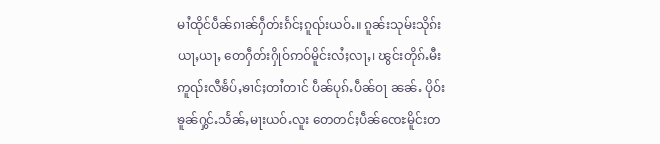မၢႆထိုင်ပဵၼ်ၵၢၼ်ႁဵတ်းၵႅင်ႈၵူၺ်းယဝ်ႉ။ ၵူၼ်းသုမ်းသိုၵ်းယႃႇယႃႇ တေႁဵတ်းႁိုဝ်ဢဝ်မိူင်းလႆႈလႃႇ၊ ၽွင်းတိုၵ်ႉမီးဢူၺ်းလီၶႅပ်ႇၶၢင်ႈတၢႆတၢင် ပဵၼ်ပုၵ်ႉပဵၼ်ဝႃ ၼၼ်ႉ ပိုဝ်းၶူၼ်ႁွင်ႉသႅၼ်ႇမႃးယဝ်ႉလူး တေတင်ႈပဵၼ်ၸေႊမိူင်းတ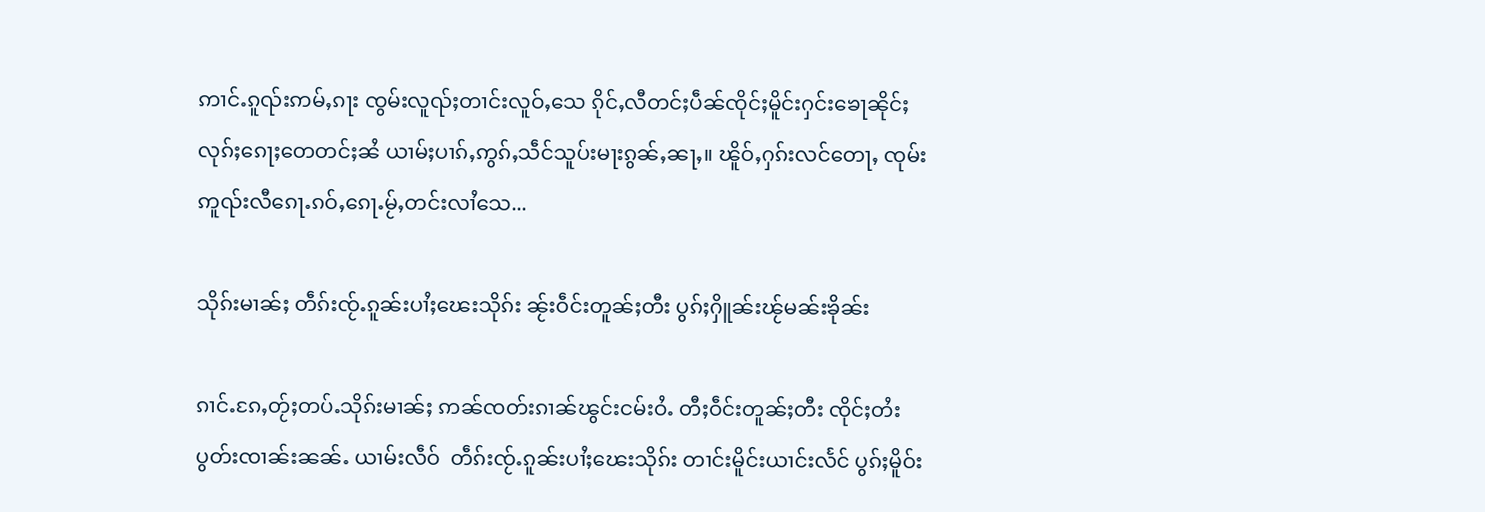ဢၢင်ႉၵူၺ်းဢမ်ႇၵႃး ၸွမ်းလူၺ်ႈတၢင်းလူဝ်ႇသေ ၵိုင်ႇလီတင်ႈပဵၼ်ၸိုင်ႈမိူင်းႁင်းၶေႃၼိုင်ႈလုၵ်ႈၵေႃႈတေတင်ႈၼႆ ယၢမ်ႈပၢၵ်ႇဢွၵ်ႇသဵင်သူပ်းမႃးၵွၼ်ႇၼႃႇ။ ၽိူဝ်ႇႁၵ်းလင်တေႃႇ ၸုမ်းဢူၺ်းလီၵေႃႉၵဝ်ႇၵေႃႉမႂ်ႇတင်းလၢႆသေ...

သိုၵ်းမၢၼ်ႈ တဵၵ်းၸႂ်ႉၵူၼ်းပၢႆႈၽေးသိုၵ်း ၼႂ်းဝဵင်းတူၼ်ႈတီး ပွၵ်ႈႁိူၼ်းၽႂ်မၼ်းၶိုၼ်း

ၵၢင်ႉၵႄႇတႂ်ႈတပ်ႉသိုၵ်းမၢၼ်ႈ ဢၼ်ၸတ်းၵၢၼ်ၽွင်းငမ်းဝႆႉ တီႈဝဵင်းတူၼ်ႈတီး ၸိုင်ႈတႆးပွတ်းၸၢၼ်းၼၼ်ႉ ယၢမ်းလဵဝ်  တဵၵ်းၸႂ်ႉၵူၼ်းပၢႆႈၽေးသိုၵ်း တၢင်းမိူင်းယၢင်းလႅင် ပွၵ်ႈမိူဝ်း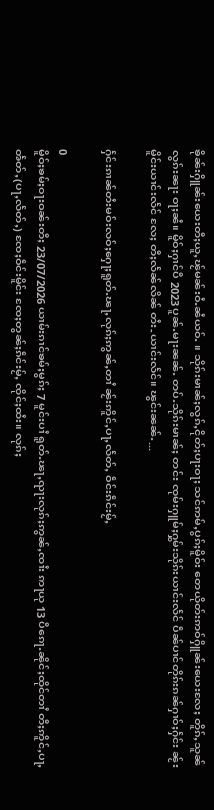ၶိုၼ်းႁိူၼ်းယေးတီႈယူႇၽႂ်မၼ်းဝႆႉၼႆယဝ်ႉ ။ သိုၵ်းမၢၼ်ႈလွၵ်ႇငိုတ်ႈပႃးဝႃႈ သင်ဢမ်ႇပွၵ်ႈမိူဝ်း တေယိုတ်းဢဝ်ႁိူၼ်းယေးလႄႈ တိူၵ်ႇသူၼ်လွၵ်းၼႃး ဝႃႈၼႆ။ မိူဝ်ႈႁၢင်ပီ 2023 ပူၼ်ႉမႃးၼၼ်ႉ တပ်ႉသိုၵ်းမၢၼ်ႈ တင်း ၸုမ်းႁူမ်ႈႁွမ်းသိုၵ်းယၢင်းလႅင် ပဵၼ်ပၢင်တိုၵ်းၵၼ်ႁၢဝ်ႈႁႅင်း ၼႂ်းမိူင်းယၢင်းလႅင် လႄႈ တီႈလႅၼ်လိၼ် တႆး-ယၢင်းလႅင်။ ၽွင်းၼၼ်ႉ...

ႁႅင်းၵၢၼ်တႆးမဝ်းလဝ်ႈႁေႃႈရူတ်ႉၽႃႇလုၵ်ႈဢွၼ်ႇတၢႆ ၼႂ်းဢိူင်ႇပႃႇလႅတ်ႇ ဝဵင်းၵဵင်းမႂ်ႇ

0
မိူဝ်ႈၶမ်ႈဝႃးဝၼ်းတီႈ 23/07/2026 ယၢမ်းၵၢင်ၶမ်ႈမွၵ်ႈ 7 မူင်းပၢႆ ရူတ်ႉၽႃႇၺႃးလုၵ်ႈဢွၼ်ႇၸၢႆး ဢႃယု 13 ပီၵေႃႉၼိုင်ႈထိုင်တၢႆ တီႈဢိူင်ႇပႃႇၻႅတ်ႇ(ပႃႇလႅတ်ႇ) ၸႄႈဝဵင်းမိူင်း ၸႄႈတွၼ်ႈၵဵင်းမႂ်ႇ ၸိုင်ႈထႆး။ လုၵ်ႈ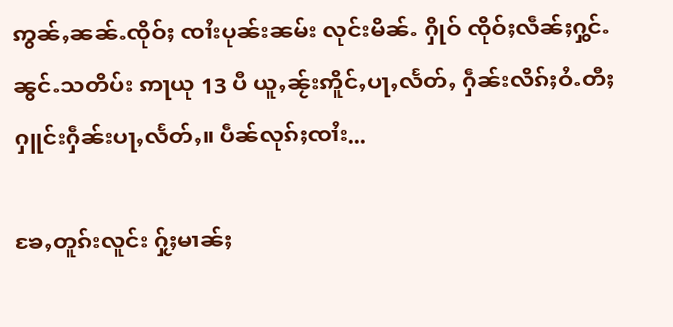ဢွၼ်ႇၼၼ်ႉၸိုဝ်ႈ ၸၢႆးပုၼ်းၼမ်း လုင်းမိၼ်ႉ ႁိုဝ် ၸိုဝ်ႈလဵၼ်ႈႁွင်ႉ ၼွင်ႉသတိပ်း ဢႃယု 13 ပီ ယူႇၼႂ်းဢိူင်ႇပႃႇလႅတ်ႇ ႁဵၼ်းလိၵ်ႈဝႆႉတီႈႁူင်းႁဵၼ်းပႃႇလႅတ်ႇ။ ပဵၼ်လုၵ်ႈၸၢႆး...

ၶႄႇတူၵ်းလူင်း ႁႂ်ႈမၢၼ်ႈ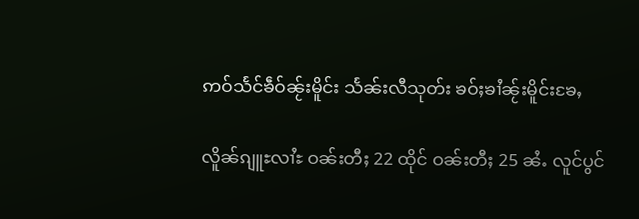ဢဝ်သႅင်ၶဵဝ်ၼႂ်းမိူင်း သႅၼ်းလီသုတ်း ၶဝ်ႈၶၢႆၼႂ်းမိူင်းၶႄႇ

လိူၼ်ၵျူႊလၢႆႊ ဝၼ်းတီႈ 22 ထိုင် ဝၼ်းတီႈ 25 ၼႆႉ လူင်ပွင်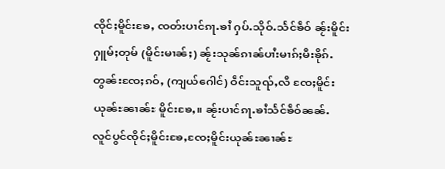ၸိုင်ႈမိူင်းၶႄႇ ၸတ်းပၢင်ၵႃႉၶၢႆ ႁပ်ႉသိုဝ်ႉသႅင်ၶဵဝ် ၼႂ်းမိူင်းႁူမ်ႈတုမ် (မိူင်းမၢၼ်ႈ) ၼႂ်းသုၼ်ၵၢၼ်ပၢႆးမၢၵ်ႈမီးၶိုၵ်ႉတွၼ်းၸႄႈၵဝ်ႇ (ကျယ်‌ဂေါင်) ဝဵင်းသူၺ်ႇလီ ၸႄႈမိူင်းယုၼ်ႊၼၢၼ်ႊ မိူင်းၶႄႇ။ ၼႂ်းပၢင်ၵႃႉၶၢႆသႅင်ၶဵဝ်ၼၼ်ႉ လူင်ပွင်ၸိုင်ႈမိူင်းၶႄႇၸႄႈမိူင်းယုၼ်ႊၼၢၼ်ႊ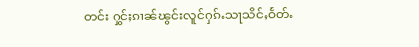တင်း ႁွင်ႈၵၢၼ်ၽွင်းလူင်ႁၵ်ႉသႃသိင်ႇဝႅတ်ႉ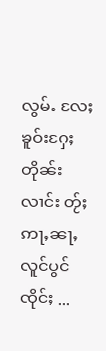လွမ်ႉ လႄႈ ၶူဝ်းႁႄႈတိုၼ်းလၢင်း တႂ်ႈဢႃႇၼႃႇလူင်ပွင်ၸိုင်ႈ ...